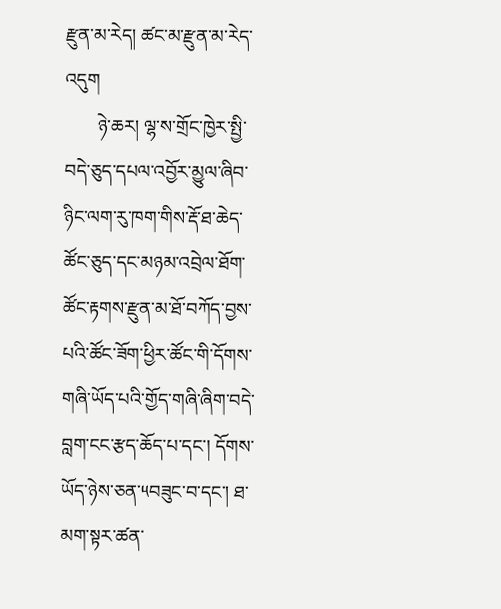རྫུན་མ་རེད། ཚང་མ་རྫུན་མ་རེད་འདུག
       ཉེ་ཆར། ལྷ་ས་གྲོང་ཁྱེར་སྤྱི་བདེ་ཅུད་དཔལ་འབྱོར་མྱུལ་ཞིབ་ཉིང་ལག་རུ་ཁག་གིས་རྡོ་ཐ་ཆེད་ཚོང་ཅུད་དང་མཉམ་འབྲེལ་ཐོག་ཚོང་རྟགས་རྫུན་མ་ཐོ་བཀོད་བྱས་པའི་ཚོང་ཟོག་ཕྱིར་ཚོང་གི་དོགས་གཞི་ཡོད་པའི་གྱོད་གཞི་ཞིག་བདེ་བླག་ངང་རྩད་ཆོད་པ་དང་། དོགས་ཡོད་ཉེས་ཅན་༥བཟུང་བ་དང་། ཐ་མག་སྟར་ཚན་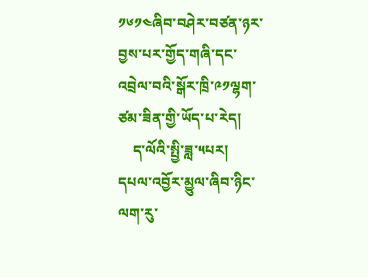༡༦༡༤ཞིབ་བཤེར་བཙན་ཉར་བྱས་པར་གྱོད་གཞི་དང་འབྲེལ་བའི་སྒོར་ཁྲི་༩༡ལྷག་ཙམ་ཟིན་གྱི་ཡོད་པ་རེད།
    ད་ལོའི་སྤྱི་ཟླ་༥པར། དཔལ་འབྱོར་མྱུལ་ཞིབ་ཉིང་ལག་རུ་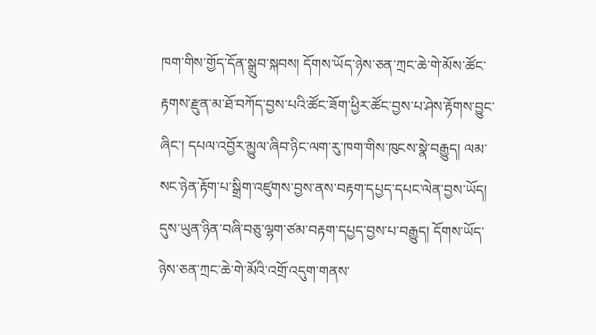ཁག་གིས་གྱོད་དོན་སྒྲུབ་སྐབས། དོགས་ཡོད་ཉེས་ཅན་ཀྲང་ཆེ་གེ་མོས་ཚོང་རྟགས་རྫུན་མ་ཐོ་བཀོད་བྱས་པའི་ཚོང་ཟོག་ཕྱིར་ཚོང་བྱས་པ་ཤེས་རྟོགས་བྱུང་ཞིང་། དཔལ་འབྱོར་མྱུལ་ཞིབ་ཉིང་ལག་རུ་ཁག་གིས་ཁུངས་སྣེ་བརྒྱུད། ལམ་སང་ཉེན་རྟོག་པ་སྒྲིག་འཛུགས་བྱས་ནས་བརྟག་དཔྱད་དཔང་ལེན་བྱས་ཡོད། དུས་ཡུན་ཉིན་བཞི་བཅུ་ལྷག་ཙམ་བརྟག་དཔྱད་བྱས་པ་བརྒྱུད། དོགས་ཡོད་ཉེས་ཅན་ཀྲང་ཆེ་གེ་མོའི་འགྲོ་འདུག་གནས་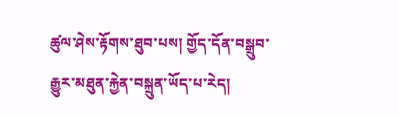ཚུལ་ཤེས་རྟོགས་ཐུབ་པས། གྱོད་དོན་བསྒྲུབ་རྒྱུར་མཐུན་རྐྱེན་བསྐྲུན་ཡོད་པ་རེད།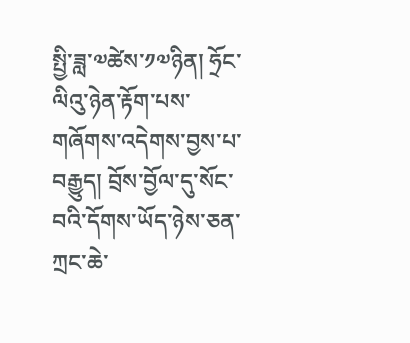སྤྱི་ཟླ་༧ཚེས་༡༧ཉིན། ཧྲོང་ལིའུ་ཉེན་རྟོག་པས་གཞོགས་འདེགས་བྱས་པ་བརྒྱུད། བྲོས་བྱོལ་དུ་སོང་བའི་དོགས་ཡོད་ཉེས་ཅན་ཀྲང་ཆེ་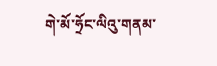གེ་མོ་ཧྲོང་ལིའུ་གནམ་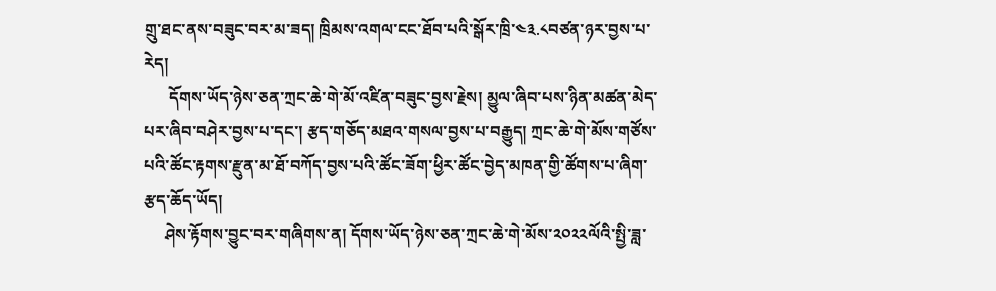གྲུ་ཐང་ནས་བཟུང་བར་མ་ཟད། ཁྲིམས་འགལ་ངང་ཐོབ་པའི་སྒོར་ཁྲི་༤༣.༨བཙན་ཉར་བྱས་པ་རེད།
      དོགས་ཡོད་ཉེས་ཅན་ཀྲང་ཆེ་གེ་མོ་འཛིན་བཟུང་བྱས་རྗེས། མྱུལ་ཞིབ་པས་ཉིན་མཚན་མེད་པར་ཞིབ་བཤེར་བྱས་པ་དང་། རྩད་གཅོད་མཐའ་གསལ་བྱས་པ་བརྒྱུད། ཀྲང་ཆེ་གེ་མོས་གཙོས་པའི་ཚོང་རྟགས་རྫུན་མ་ཐོ་བཀོད་བྱས་པའི་ཚོང་ཟོག་ཕྱིར་ཚོང་བྱེད་མཁན་གྱི་ཚོགས་པ་ཞིག་རྩད་ཆོད་ཡོད།
     ཤེས་རྟོགས་བྱུང་བར་གཞིགས་ན། དོགས་ཡོད་ཉེས་ཅན་ཀྲང་ཆེ་གེ་མོས་༢༠༢༢ལོའི་སྤྱི་ཟླ་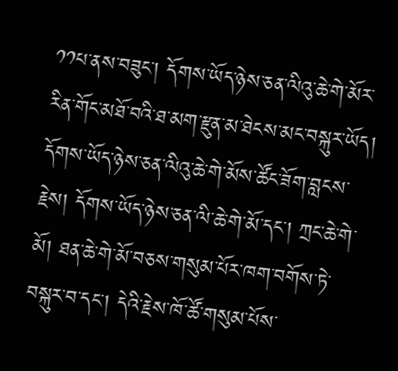༡༡པ་ནས་བཟུང་། དོགས་ཡོད་ཉེས་ཅན་ལིའུ་ཆེ་གེ་མོར་རིན་གོང་མཐོ་བའི་ཐ་མག་རྫུན་མ་ཐེངས་མང་བསྐུར་ཡོད། དོགས་ཡོད་ཉེས་ཅན་ལིའུ་ཆེ་གེ་མོས་ཚོང་ཟོག་བླངས་རྗེས། དོགས་ཡོད་ཉེས་ཅན་ལི་ཆེ་གེ་མོ་དང་། ཀྲང་ཆེ་གེ་མོ། ཐན་ཆེ་གེ་མོ་བཅས་གསུམ་པོར་ཁག་བགོས་ཏེ་བསྐུར་བ་དང་། དེའི་རྗེས་ཁོ་ཚོ་གསུམ་པོས་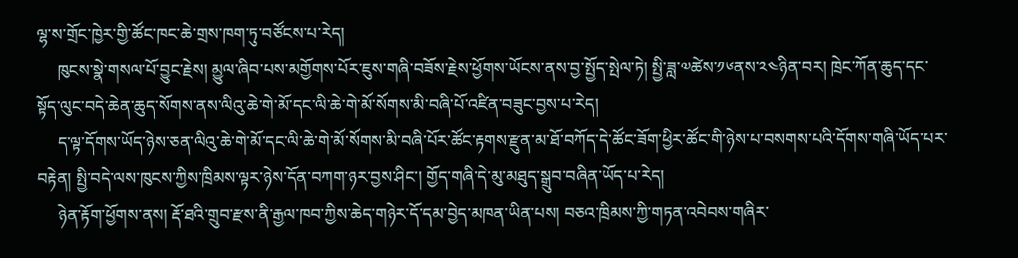ལྷ་ས་གྲོང་ཁྱེར་གྱི་ཚོང་ཁང་ཆེ་གྲས་ཁག་ཏུ་བཙོངས་པ་རེད།
     ཁུངས་སྣེ་གསལ་པོ་བྱུང་རྗེས། མྱུལ་ཞིབ་པས་མགྱོགས་པོར་ཇུས་གཞི་བཟོས་རྗེས་ཕྱོགས་ཡོངས་ནས་བྱ་སྤྱོད་སྤེལ་ཏེ། སྤྱི་ཟླ་༧ཚེས་༡༦ནས་༢༤ཉིན་བར། ཁྲེང་ཀོན་ཆུད་དང་སྟོད་ལུང་བདེ་ཆེན་ཆུད་སོགས་ནས་ལིའུ་ཆེ་གེ་མོ་དང་ལི་ཆེ་གེ་མོ་སོགས་མི་བཞི་པོ་འཛིན་བཟུང་བྱས་པ་རེད།
     ད་ལྟ་དོགས་ཡོད་ཉེས་ཅན་ལིའུ་ཆེ་གེ་མོ་དང་ལི་ཆེ་གེ་མོ་སོགས་མི་བཞི་པོར་ཚོང་རྟགས་རྫུན་མ་ཐོ་བཀོད་དེ་ཚོང་ཟོག་ཕྱིར་ཚོང་གི་ཉེས་པ་བསགས་པའི་དོགས་གཞི་ཡོད་པར་བརྟེན། སྤྱི་བདེ་ལས་ཁུངས་ཀྱིས་ཁྲིམས་ལྟར་ཉེས་དོན་བཀག་ཉར་བྱས་ཤིང་། གྱོད་གཞི་དེ་མུ་མཐུད་སྒྲུབ་བཞིན་ཡོད་པ་རེད།
     ཉེན་རྟོག་ཕྱོགས་ནས། རྡོ་ཐའི་གྲུབ་རྫས་ནི་རྒྱལ་ཁབ་ཀྱིས་ཆེད་གཉེར་དོ་དམ་བྱེད་མཁན་ཡིན་པས། བཅའ་ཁྲིམས་ཀྱི་གཏན་འབེབས་གཞིར་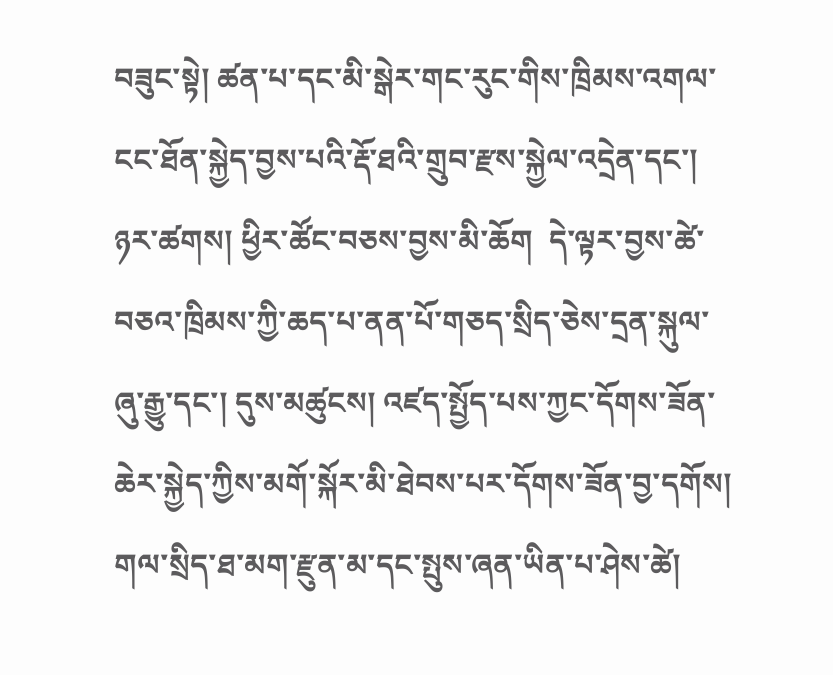བཟུང་སྟེ། ཚན་པ་དང་མི་སྒེར་གང་རུང་གིས་ཁྲིམས་འགལ་ངང་ཐོན་སྐྱེད་བྱས་པའི་རྡོ་ཐའི་གྲུབ་རྫས་སྐྱེལ་འདྲེན་དང་། ཉར་ཚགས། ཕྱིར་ཚོང་བཅས་བྱས་མི་ཆོག  དེ་ལྟར་བྱས་ཚེ་བཅའ་ཁྲིམས་ཀྱི་ཆད་པ་ནན་པོ་གཅད་སྲིད་ཅེས་དྲན་སྐུལ་ཞུ་རྒྱུ་དང་། དུས་མཚུངས། འཛད་སྤྱོད་པས་ཀྱང་དོགས་ཟོན་ཆེར་སྐྱེད་ཀྱིས་མགོ་སྐོར་མི་ཐེབས་པར་དོགས་ཟོན་བྱ་དགོས། གལ་སྲིད་ཐ་མག་རྫུན་མ་དང་སྤུས་ཞན་ཡིན་པ་ཤེས་ཚེ།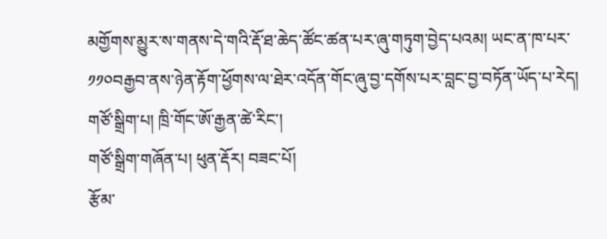མགྱོགས་མྱུར་ས་གནས་དེ་གའི་རྡོ་ཐ་ཆེད་ཚོང་ཚན་པར་ཞུ་གཏུག་བྱེད་པའམ། ཡང་ན་ཁ་པར་༡༡༠བརྒྱབ་ནས་ཉེན་རྟོག་ཕྱོགས་ལ་ཐེར་འདོན་གོང་ཞུ་བྱ་དགོས་པར་བླང་བྱ་བཏོན་ཡོད་པ་རེད།
གཙོ་སྒྲིག་པ། ཁྲི་གོང་ཨོ་རྒྱན་ཚེ་རིང་།
གཙོ་སྒྲིག་གཞོན་པ། ཕུན་རྡོར། བཟང་པོ།
རྩོམ་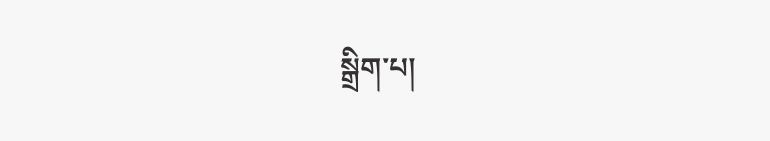སྒྲིག་པ།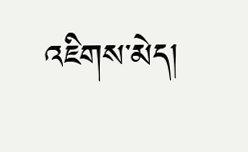འཇིགས་མེད།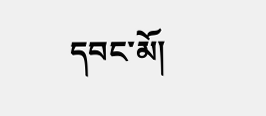དབང་མོ།